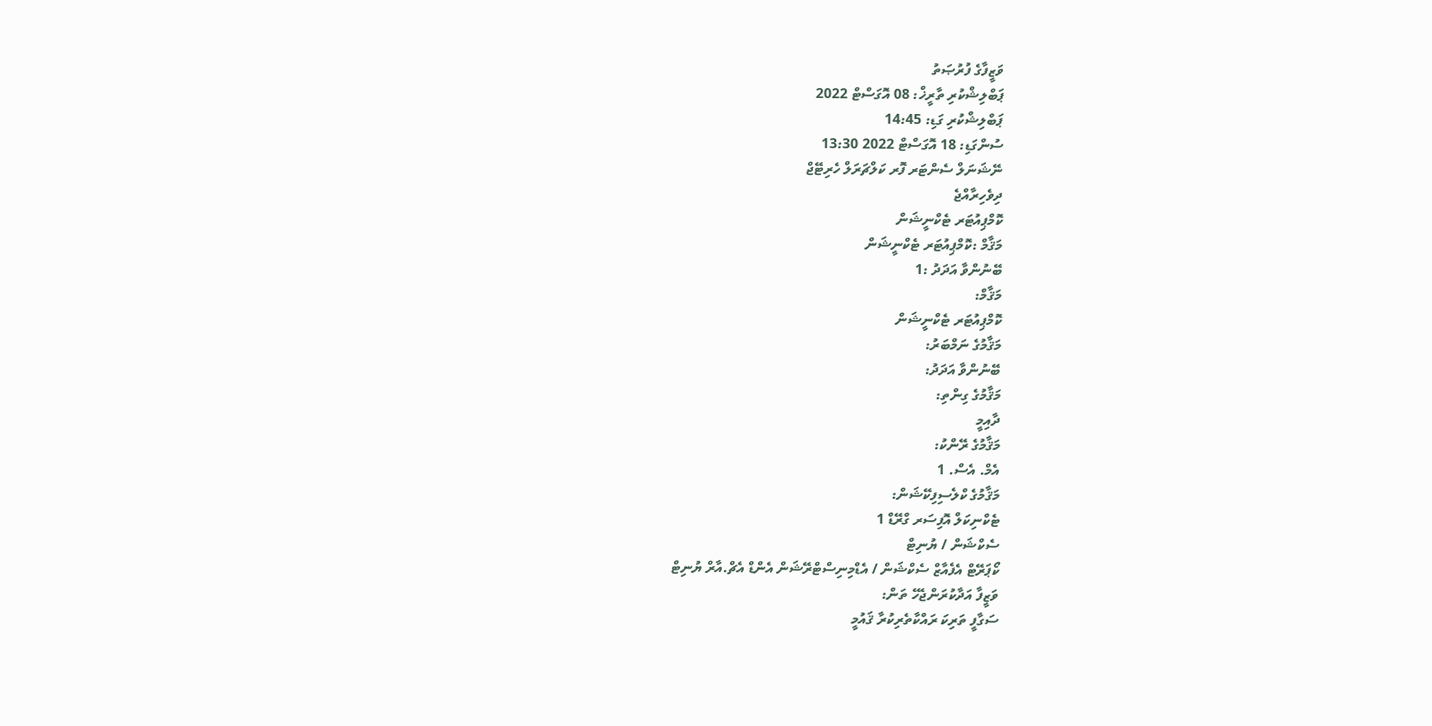ވަޒީފާގެ ފުރުޞަތު
ޕަބްލިޝްކުރި ތާރީޚް: 08 އޮގަސްޓް 2022
ޕަބްލިޝްކުރި ގަޑި: 14:45
ސުންގަޑި: 18 އޮގަސްޓް 2022 13:30
ނޭޝަނަލް ސެންޓަރ ފޮރ ކަލްޗަރަލް ހެރިޓޭޖް
ދިވެހިރާއްޖެ
ކޮމްޕިއުޓަރ ޓެކްނީޝަން
މަޤާމް :ކޮމްޕިއުޓަރ ޓެކްނީޝަން
ބޭނުންވާ އަދަދު :1
މަޤާމް:
ކޮމްޕިއުޓަރ ޓެކްނީޝަން
މަޤާމުގެ ނަމްބަރު:
ބޭނުންވާ އަދަދު:
މަޤާމުގެ ގިންތި:
ދާއިމީ
މަޤާމުގެ ރޭންކު:
އެމް. އެސް. 1
މަޤާމުގެ ކްލެސިފިކޭޝަން:
ޓެކްނިކަލް އޮފިސަރ ގްރޭޑް 1
ސެކްޝަން / ޔުނިޓް
ކޯޕަރޭޓް އެފެއާޒް ސެކްޝަން / އެޑްމިނިސްޓްރޭޝަން އެންޑް އެޗް.އާރް ޔުނިޓް
ވަޒީފާ އަދާކުރަންޖެހޭ ތަން:
ސަގާފީ ތަރިކަ ރައްކާތެރިކުރާ ޤައުމީ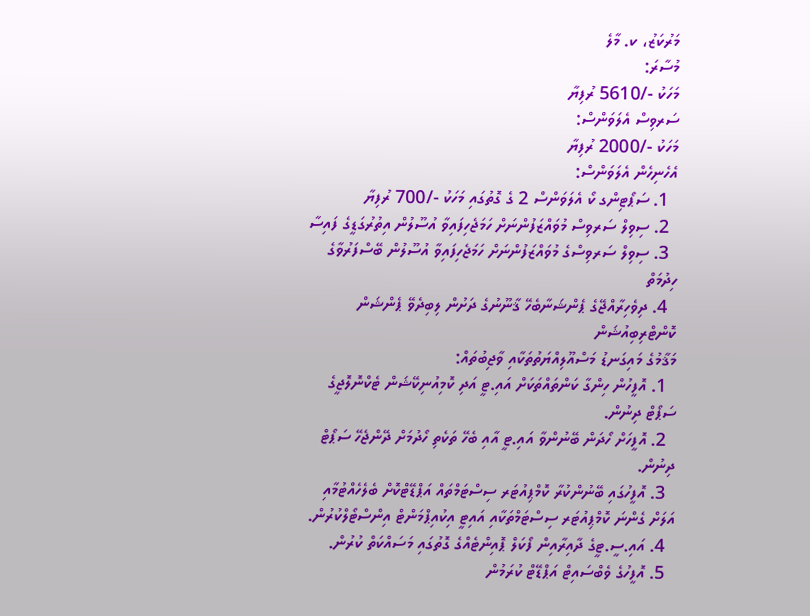މަރުކަޒު، ކ. މާލެ
މުސާރަ:
މަހަކު -/5610 ރުފިޔާ
ސަރވިސް އެލަވަންސް:
މަހަކު -/2000 ރުފިޔާ
އެހެނިހެން އެލަވަންސް:
  1. ސަޕޯޓިންގ ކޯ އެލަވަންސް 2 ގެ ގޮތުގައި މަހަކު -/700 ރުފިޔާ
  2. ސިވިލް ސަރވިސް މުވައްޒަފުންނަށް ހަމަޖެހިފައިވާ އުސޫލުން އިތުރުގަޑީގެ ފައިސާ
  3. ސިވިލް ސަރވިސްގެ މުވައްޒަފުންނަށް ހަމަޖެހިފައިވާ އުސޫލުން ބޭސްފަރުވާގެ ހިދުމަތް
  4. ދިވެހިރާއްޖޭގެ ޕެންޝަނާބެހޭ ޤާނޫނުގެ ދަށުން ލިބިދެވޭ ޕެންޝަން ކޮންޓްރިބިއުޝަން
މަޤާމުގެ މައިގަނޑު މަސްއޫލިއްޔަތުތަކާއި ވާޖިބުތައް:
  1. އޮފީހުން ހިންގާ ކަންތައްތަކަށް އައި.ޓީ އަދި ކޮމިއުނިކޭޝަން ޓެކްނޮލޮޖީގެ ސަޕޯޓް ދިނުން.
  2. އޮފީހަށް ހޯދަން ބޭނުންވާ އައި.ޓީ އާއި ބެހޭ ތަކެތި ހޯދުމަށް ދޭންޖެހޭ ސަޕޯޓް ދިނުން.
  3. އޮފީހުގައި ބޭނުންކުރާ ކޮމްޕިއުޓަރ ސިސްޓަމްތައް އަޕްޑޭޓްކޮށް ބެލެހެއްޓުމާއި އަލަށް ގެންނަ ކޮމްޕިއުޓަރ ސިސްޓަމްތަކާއި އައިޓީ އިކުއިޕްމަންޓް އިންސްޓޯލްކުރުން.
  4. އައި.ސީ.ޓީގެ ދާއިރާއިން ފޯކަލް ޕޮއިންޓެއްގެ ގޮތުގައި މަސައްކަތް ކުރުން.
  5. އޮފީހުގެ ވެބްސައިޓް އަޕްޑޭޓް ކުރަމުން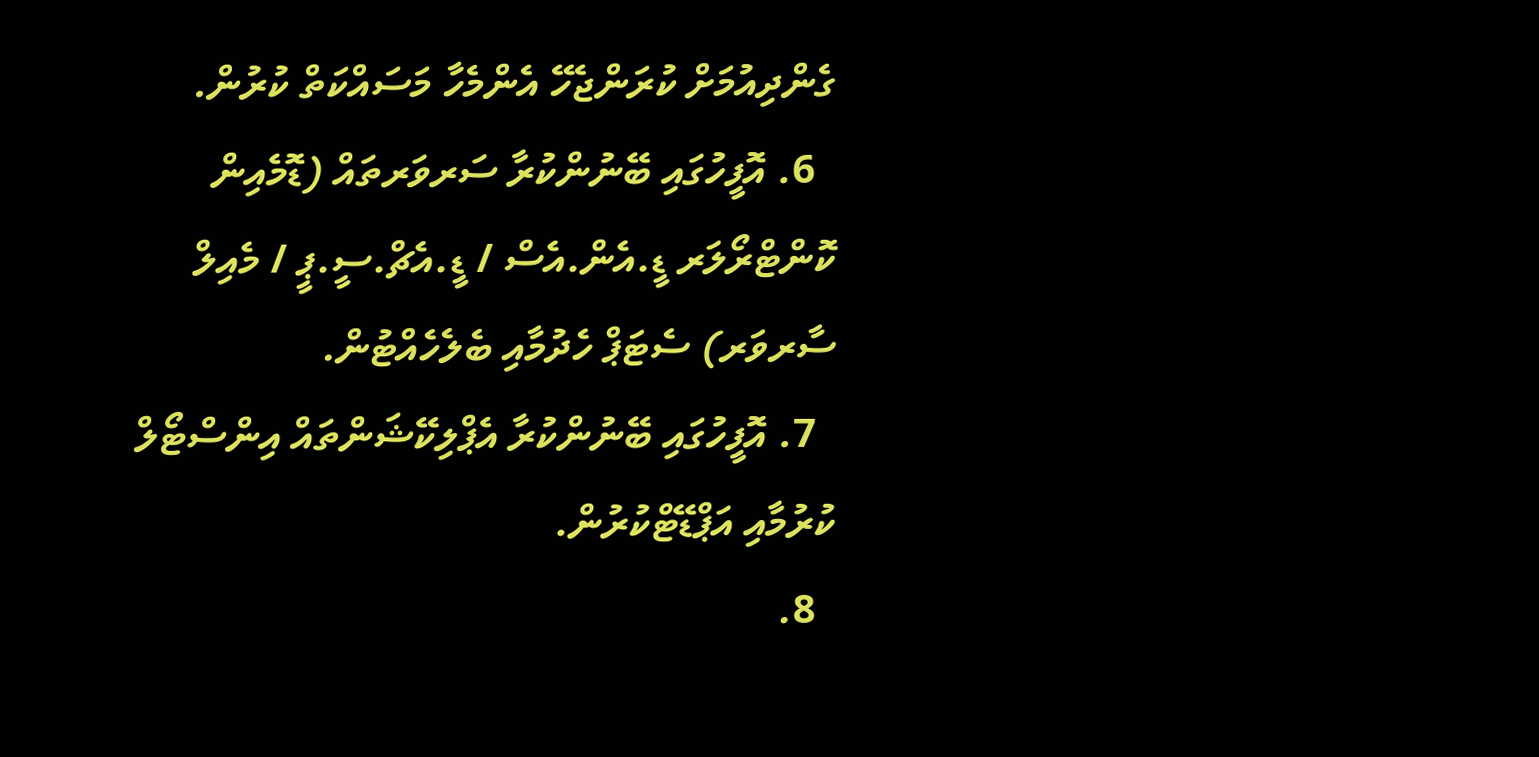ގެންދިއުމަށް ކުރަންޖެހޭ އެންމެހާ މަސައްކަތް ކުރުން.
  6. އޮފީހުގައި ބޭނުންކުރާ ސަރވަރތައް (ޑޮމެއިން ކޮންޓްރޯލަރ ޑީ.އެން.އެސް / ޑީ.އެޗް.ސީ.ޕީ / މެއިލް ސާރވަރ) ސެޓަޕް ހެދުމާއި ބެލެހެއްޓުން.
  7. އޮފީހުގައި ބޭނުންކުރާ އެޕްލިކޭޝަންތައް އިންސްޓޯލް ކުރުމާއި އަޕްޑޭޓްކުރުން.
  8.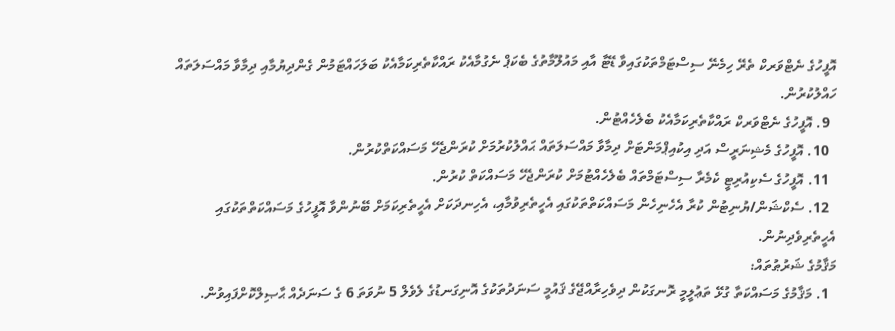އޮފީހުގެ ނެޓްވަރކް ތެރޭ ހިމެނޭ ސިސްޓަމްތަކުގައިވާ ޑޭޓާ އާއި މައުލޫމާތުގެ ބެކަޕް ނެގުމާއެކު ރައްކާތެރިކަމާއެކު ބަލަހައްޓަމުން ގެންދިޔުމާއި ދިމާވާ މައްސަލަތައް ހައްލުކުރުން.
  9. އޮފީހުގެ ނެޓްވަރކް ރައްކާތެރިކަމާއެކު ބެލެހެއްޓުން.
  10. އޮފީހުގެ މެޝިނަރީސް އަދި އިކުއިޕްމަންޓަށް ދިމާވާ މައްސަލަތައް ޙައްލުކުރުމަށް ކުރަންޖެހޭ މަސައްކަތްކުރުން.
  11. އޮފީހުގެ ސެކިއުރިޓީ ކެމެރާ ސިސްޓަމްތައް ބެލެހެއްޓުމަށް ކުރަންޖެހޭ މަސައްކަތް ކުރުން.
  12. ސެކްޝަން/ޔުނިޓުން ކުރާ އެހެނިހެން މަސައްކަތްތަކުގައި އެހީތެރިވުމާއި، އެހިނދަކަށް އެހީތެރިކަމަށް ބޭނުންވާ އޮފީހުގެ މަސައްކަތްތަކުގައި އެހީތެރިވެދިނުން.
މަޤާމުގެ ޝަރުޠުތައް:
  1. މަޤާމުގެ މަސައްކަތާ ގުޅޭ ތަޢުލީމީ ރޮނގަކުން ދިވެހިރާއްޖޭގެ ޤައުމީ ސަނަދުތަކުގެ އޮނިގަނޑުގެ ލެވެލް 5 ނުވަތަ 6 ގެ ސަނަދެއް ޙާޞިލްކޮށްފައިވުން.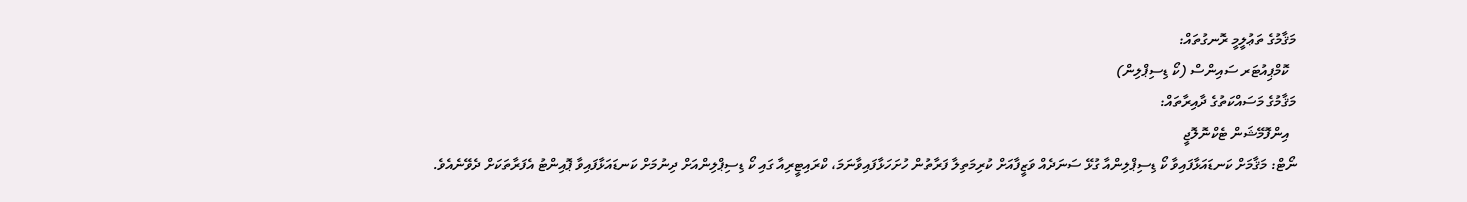މަޤާމުގެ ތަޢުލީމީ ރޮނގުތައް:
  ކޮމްޕިއުޓަރ ސައިންސް (ކޯ ޑިސިޕްލިން)
މަޤާމުގެ މަސައްކަތުގެ ދާއިރާތައް:
  އިންފޮމޭޝަން ޓެކްނޮލޮޖީ
ނޯޓް: މަޤާމަށް ކަނޑައަޅާފައިވާ ކޯ ޑިސިޕްލިންއާ ގުޅޭ ސަނަދެއް ވަޒީފާއަށް ކުރިމަތިލާ ފަރާތުން ހުށަހަޅާފައިވާނަމަ، ކްރައިޓީރިއާ ގައި ކޯ ޑިސިޕްލިންއަށް ދިނުމަށް ކަނޑައަޅާފައިވާ ޕޮއިންޓު އެފަރާތަކަށް ދެވޭނެއެވެ.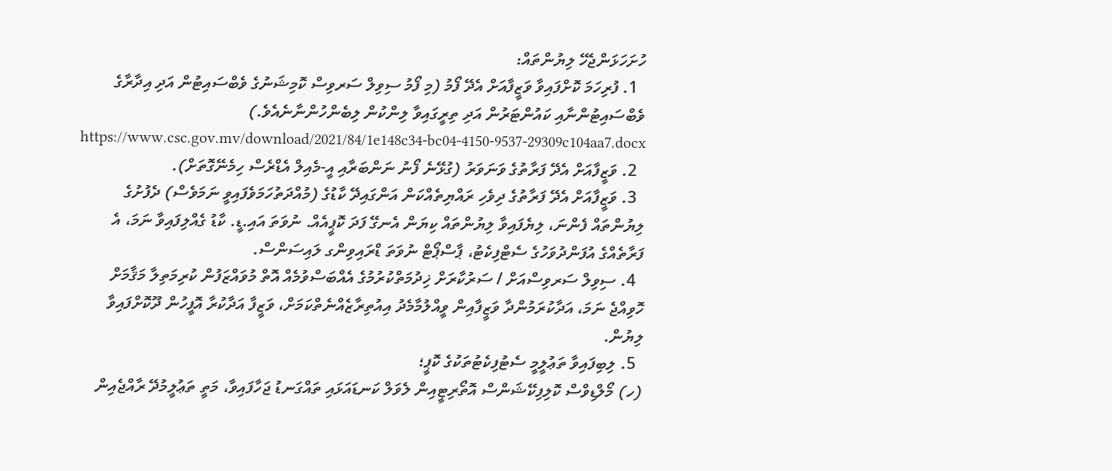ހުށަހަޅަންޖެހޭ ލިޔުންތައް:
  1. ފުރިހަމަ ކޮށްފައިވާ ވަޒީފާއަށް އެދޭ ފޯމު (މި ފޯމު ސިވިލް ސަރވިސް ކޮމިޝަނުގެ ވެބްސައިޓުން އަދި އިދާރާގެ ވެބްސައިޓުންނާއި ކައުންޓަރުން އަދި ތިރީގައިވާ ލިންކުން ލިބެންހުންނާނެއެވެ.)  https://www.csc.gov.mv/download/2021/84/1e148c34-bc04-4150-9537-29309c104aa7.docx
  2. ވަޒީފާއަށް އެދޭ ފަރާތުގެ ވަނަވަރު (ގުޅޭނެ ފޯނު ނަންބަރާއި އީ-މެއިލް އެޑްރެސް ހިމެނޭގޮތަށް).
  3. ވަޒީފާއަށް އެދޭ ފަރާތުގެ ދިވެހި ރައްޔިތެއްކަން އަންގައިދޭ ކާޑުގެ (މުއްދަތުހަމަވެފައިވީ ނަމަވެސް) ދެފުށުގެ ލިޔުންތައް ފެންނަ، ލިޔެފައިވާ ލިޔުންތައް ކިޔަން އެނގޭ ފަދަ ކޮޕީއެއް. ނުވަތަ އައި.ޑީ. ކާޑު ގެއްލިފައިވާ ނަމަ، އެ ފަރާތެއްގެ އުފަންދުވަހުގެ ސެޓްފިކެޓު، ޕާސްޕޯޓް ނުވަތަ ޑްރައިވިންގ ލައިސަންސް.
  4. ސިވިލް ސަރވިސްއަށް / ސަރުކާރަށް ޚިދުމަތްކުރުމުގެ އެއްބަސްވުމެއް އޮތް މުވައްޒަފުން ކުރިމަތިލާ މަޤާމަށް ހޮވިއްޖެ ނަމަ، އަދާކުރަމުންދާ ވަޒީފާއިން ވީއްލުމާމެދު އިއުތިރާޒެއްނެތްކަމަށް، ވަޒީފާ އަދާކުރާ އޮފީހުން ދޫކޮށްފައިވާ ލިޔުން.
  5. ލިބިފައިވާ ތަޢުލީމީ ސެޓުފިކެޓުތަކުގެ ކޮޕީ؛
(ހ) މޯލްޑިވްސް ކޮލިފިކޭޝަންސް އޮތޯރިޓީއިން ލެވަލް ކަނޑައަޅައި ތައްގަނޑު ޖަހާފައިވާ، މަތީ ތަޢުލީމުދޭ ރާއްޖެއިން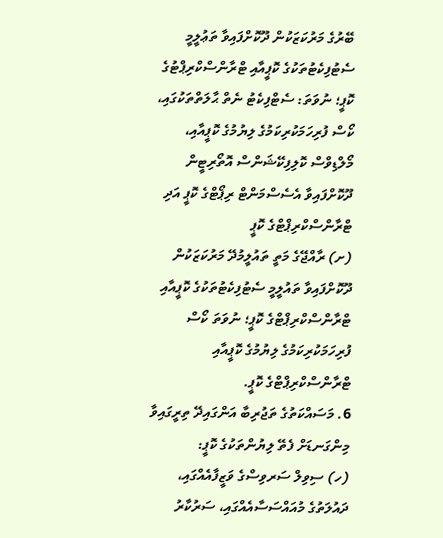ބޭރުގެ މަރުކަޒަކުން ދޫކޮށްފައިވާ ތަޢުލީމީ ސެޓުފިކެޓުތަކުގެ ކޮޕީއާއި ޓްރާންސްކްރިޕްޓުގެ ކޮޕީ؛ ނުވަތަ: ސެޓްފިކެޓު ނެތް ޙާލަތްތަކުގައި، ކޯސް ފުރިހަމަކުރިކަމުގެ ލިޔުމުގެ ކޮޕީއާއި، މޯލްޑިވްސް ކޮލިފިކޭޝަންސް އޮތޯރިޓީން ދޫކޮށްފައިވާ އެސެސްމަންޓް ރިޕޯޓްގެ ކޮޕީ އަދި ޓްރާންސްކްރިޕްޓްގެ ކޮޕީ
(ށ) ރާއްޖޭގެ މަތީ ތައުލީމުދޭ މަރުކަޒަކުން ދޫކޮށްފައިވާ ތައުލީމީ ސެޓުފިކެޓުތަކުގެ ކޮޕީއާއި ޓްރާންސްކްރިޕްޓްގެ ކޮޕީ؛ ނުވަތަ ކޯސް ފުރިހަމަކުރިކަމުގެ ލިޔުމުގެ ކޮޕީއާއި ޓްރާންސްކްރިޕްޓްގެ ކޮޕީ.
6. މަސައްކަތުގެ ތަޖުރިބާ އަންގައިދޭ ތިރީގައިވާ މިންގަނޑަށް ފެތޭ ލިޔުންތަކުގެ ކޮޕީ:
(ހ) ސިވިލް ސަރވިސްގެ ވަޒީފާއެއްގައި، ދައުލަތުގެ މުއައްސަސާއެއްގައި، ސަރުކާރު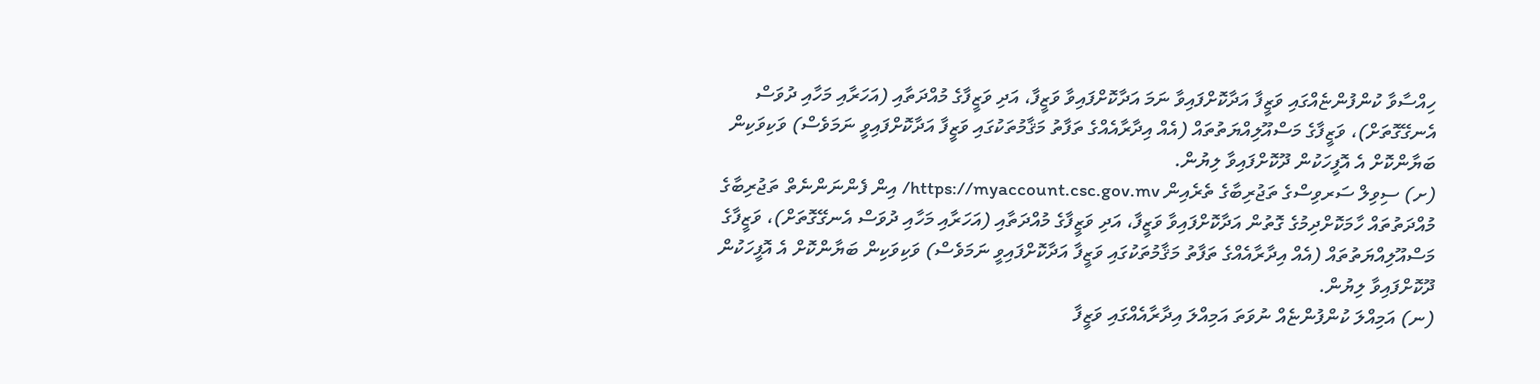ހިއްސާވާ ކުންފުންޏެއްގައި ވަޒީފާ އަދާކޮށްފައިވާ ނަމަ އަދާކޮށްފައިވާ ވަޒީފާ، އަދި ވަޒީފާގެ މުއްދަތާއި (އަހަރާއި މަހާއި ދުވަސް އެނގޭގޮތަށް)، ވަޒީފާގެ މަސްއޫލިއްޔަތުތައް (އެއް އިދާރާއެއްގެ ތަފާތު މަޤާމުތަކުގައި ވަޒީފާ އަދާކޮށްފައިވީ ނަމަވެސް) ވަކިވަކިން ބަޔާންކޮށް އެ އޮފީހަކުން ދޫކޮށްފައިވާ ލިޔުން.
(ށ) ސިވިލް ސަރވިސްގެ ތަޖުރިބާގެ ތެރެއިން https://myaccount.csc.gov.mv/ އިން ފެންނަންނެތް ތަޖުރިބާގެ މުއްދަތުތައް ހާމަކޮށްދިމުގެ ގޮތުން އަދާކޮށްފައިވާ ވަޒީފާ، އަދި ވަޒީފާގެ މުއްދަތާއި (އަހަރާއި މަހާއި ދުވަސް އެނގޭގޮތަށް)، ވަޒީފާގެ މަސްއޫލިއްޔަތުތައް (އެއް އިދާރާއެއްގެ ތަފާތު މަޤާމުތަކުގައި ވަޒީފާ އަދާކޮށްފައިވީ ނަމަވެސް) ވަކިވަކިން ބަޔާންކޮށް އެ އޮފީހަކުން ދޫކޮށްފައިވާ ލިޔުން.
(ނ) އަމިއްލަ ކުންފުންޏެއް ނުވަތަ އަމިއްލަ އިދާރާއެއްގައި ވަޒީފާ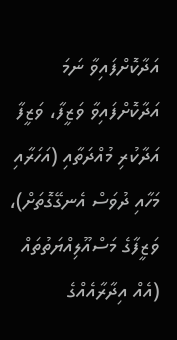އަދާކޮށްފައިވާ ނަމަ އަދާކޮށްފައިވާ ވަޒީފާ، ވަޒީފާ އަދާކުރި މުއްދަތާއި (އަހަރާއި މަހާއި ދުވަސް އެނގޭގޮތަށް)، ވަޒީފާގެ މަސްއޫލިއްޔަތުތައް (އެއް އިދާރާއެއްގެ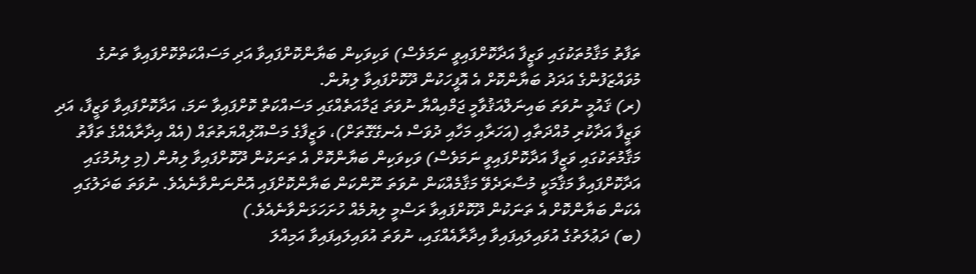ތަފާތު މަޤާމުތަކުގައި ވަޒީފާ އަދާކޮށްފައިވީ ނަމަވެސް) ވަކިވަކިން ބަޔާންކޮށްފައިވާ އަދި މަސައްކަތްކޮށްފައިވާ ތަނުގެ މުވައްޒަފުންގެ އަދަދު ބަޔާންކޮށް އެ އޮފީހަކުން ދޫކޮށްފައިވާ ލިޔުން.
(ރ) ޤައުމީ ނުވަތަ ބައިނަލްއަޤުވާމީ ޖަމްއިއްޔާ ނުވަތަ ޖަމާއަތެއްގައި މަސައްކަތް ކޮށްފައިވާ ނަމަ، އަދާކޮށްފައިވާ ވަޒީފާ، އަދި ވަޒީފާ އަދާކުރި މުއްދަތާއި (އަހަރާއި މަހާއި ދުވަސް އެނގޭގޮތަށް)، ވަޒީފާގެ މަސްއޫލިއްޔަތުތައް (އެއް އިދާރާއެއްގެ ތަފާތު މަޤާމުތަކުގައި ވަޒީފާ އަދާކޮށްފައިވީ ނަމަވެސް) ވަކިވަކިން ބަޔާންކޮށް އެ ތަނަކުން ދޫކޮށްފައިވާ ލިޔުން (މި ލިޔުމުގައި އަދާކޮށްފައިވާ މަޤާމަކީ މުސާރަދެވޭ މަޤާމެއްކަން ނުވަތަ ނޫންކަން ބަޔާންކޮށްފައި އޮންނަންވާނެއެވެ. ނުވަތަ ބަދަލުގައި އެކަން ބަޔާންކޮށް އެ ތަނަކުން ދޫކޮށްފައިވާ ރަސްމީ ލިޔުމެއް ހުށަހަޅަންވާނެއެވެ.)
(ބ) ދަޢުލަތުގެ އުވައިލައިފައިވާ އިދާރާއެއްގައި، ނުވަތަ އުވައިލައިފައިވާ އަމިއްލަ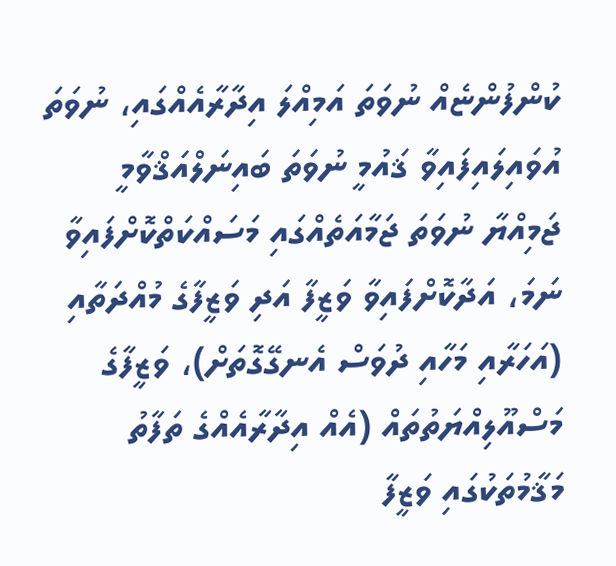ކުންފުންޏެއް ނުވަތަ އަމިއްލަ އިދާރާއެއްގައި، ނުވަތަ އުވައިލައިފައިވާ ޤައުމީ ނުވަތަ ބައިނަލްއަޤްވާމީ ޖަމިއްޔާ ނުވަތަ ޖަމާއަތެއްގައި މަސައްކަތްކޮށްފައިވާ ނަމަ، އަދާކޮށްފައިވާ ވަޒީފާ އަދި ވަޒީފާގެ މުއްދަތާއި (އަހަރާއި މަހާއި ދުވަސް އެނގޭގޮތަށް)، ވަޒީފާގެ މަސްއޫލިއްޔަތުތައް (އެއް އިދާރާއެއްގެ ތަފާތު މަޤާމުތަކުގައި ވަޒީފާ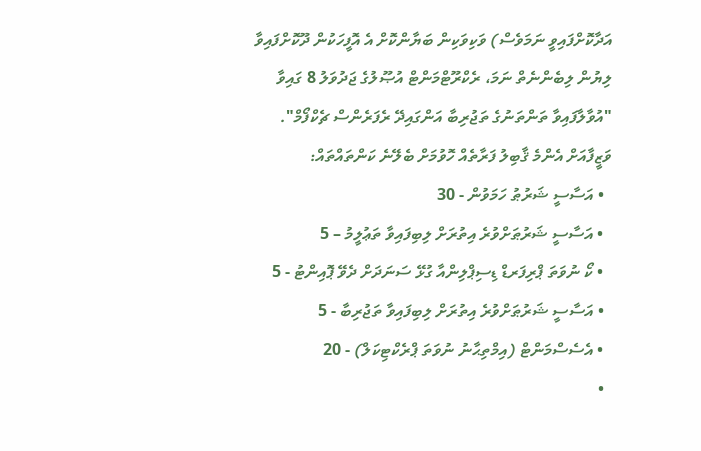އަދާކޮށްފައިވީ ނަމަވެސް) ވަކިވަކިން ބަޔާންކޮށް އެ އޮފީހަކުން ދޫކޮށްފައިވާ ލިޔުން ލިބެންނެތް ނަމަ، ރެކްރޫޓްމަންޓް އުޞޫލުގެ ޖަދުވަލު 8 ގައިވާ "އުވާލާފައިވާ ތަންތަނުގެ ތަޖުރިބާ އަންގައިދޭ ރެފަރެންސް ޗެކްފޯމް".
ވަޒީފާއަށް އެންމެ ޤާބިލު ފަރާތެއް ހޮވުމަށް ބެލޭނެ ކަންތައްތައް:
  • އަސާސީ ޝަރުޠު ހަމަވުން - 30
  • އަސާސީ ޝަރުޠަށްވުރެ އިތުރަށް ލިބިފައިވާ ތަޢުލީމު – 5
  • ކޯ ނުވަތަ ޕްރިފަރޑް ޑިސިޕްލިންއާ ގުޅޭ ސަނަދަށް ދެވޭ ޕޮއިންޓު - 5
  • އަސާސީ ޝަރުޠަށްވުރެ އިތުރަށް ލިބިފައިވާ ތަޖުރިބާ - 5
  • އެސެސްމަންޓް (އިމްތިޙާނު ނުވަތަ ޕްރެކްޓިކަލް) - 20
  •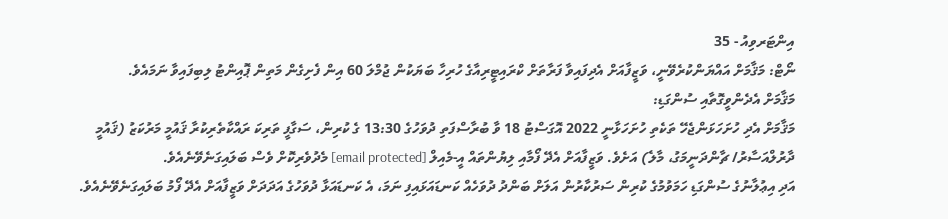އިންޓަރވިއު - 35
ނޯޓް: މަޤާމަށް އައްޔަންކުރެވޭނީ، ވަޒީފާއަށް އެދިފައިވާ ފަރާތަށް ކްރައިޓީރިއާގެ ހުރިހާ ބަޔަކުން ޖުމްލަ 60 އިން ފެށިގެން މަތިން ޕޮއިންޓު ލިބިފައިވާ ނަމައެވެ.
މަޤާމަށް އެދެންވީގޮތާއި ސުންގަޑި:
މަޤާމަށް އެދި ހުށަހަޅަންޖެހޭ ތަކެތި ހުށަހަޅާނީ 2022 އޮގަސްޓު 18 ވާ ބުރާސްފަތި ދުވަހުގެ 13:30 ގެ ކުރިން، ސަގާފީ ތަރިކަ ރައްކާތެރިކުރާ ޤައުމީ މަރުކަޒު (ޤައުމީ ދާރުލްއަސާރު/ ޗާންދަނީމަގު، މާލެ) އަށެވެ. ވަޒީފާއަށް އެދޭ ފޯމާއި ލިޔުންތައް އީ-މެއިލް [email protected] މެދުވެރިކޮށް ވެސް ބަލައިގަނެވޭނެއެވެ.
އަދި އިޢުލާނުގެ ސުންގަޑި ހަމަވުމުގެ ކުރިން ސަރުކާރުން އަލަށް ބަންދު ދުވަހެއް ކަނޑައަޅައިފި ނަމަ، އެ ކަނޑައަޅާ ދުވަހުގެ އަދަދަށް ވަޒީފާއަށް އެދޭ ފޯމު ބަލައިގަނެވޭނެއެވެ.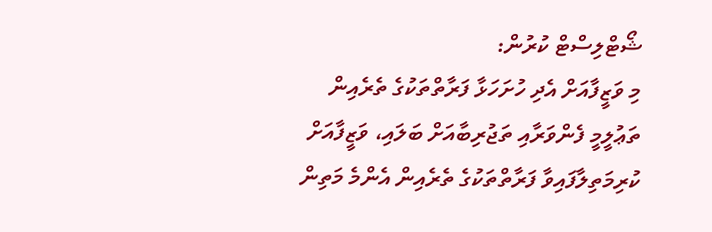ޝޯޓްލިސްޓް ކުރުން:
މި ވަޒީފާއަށް އެދި ހުށަހަޅާ ފަރާތްތަކުގެ ތެރެއިން ތަޢުލީމީ ފެންވަރާއި ތަޖުރިބާއަށް ބަލައި، ވަޒީފާއަށް ކުރިމަތިލާފައިވާ ފަރާތްތަކުގެ ތެރެއިން އެންމެ މަތިން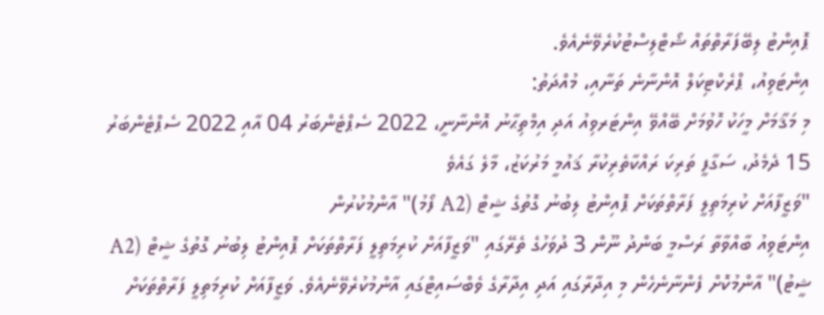ޕޮއިންޓު ލިބޭފަރާތްތައް ޝޯޓްލިސްޓުކުރެވޭނެއެވެ.
އިންޓަވިއު، ޕްރެކްޓިކަލް އޮންނާނެ ތަނާއި، މުއްދަތު:
މި މަޤާމަށް މީހަކު ހޮވުމަށް ބޭއްވޭ އިންޓަރވިއު އަދި އިމްތިޙާނު އޮންނާނީ، 2022 ސެޕްޓެންބަރު 04 އާއި 2022 ސެޕްޓެންބަރު 15 ދެމެދު، ސަގާފީ ތަރިކަ ރައްކާތެރިކުރާ ޤައުމީ މަރުކަޒު، މާލެ ގައެވެ
"ވަޒީފާއަށް ކުރިމަތިލީ ފަރާތްތަކަށް ޕޮއިންޓު ލިބުނު ގޮތުގެ ޝީޓް (A2 ފޯމު)" އާންމުކުރުން
އިންޓަވިއު ބާއްވާތާ ރަސްމީ ބަންދު ނޫން 3 ދުވަހުގެ ތެރޭގައި "ވަޒީފާއަށް ކުރިމަތިލީ ފަރާތްތަކަށް ޕޮއިންޓު ލިބުނު ގޮތުގެ ޝީޓް (A2 ޝީޓު)" އާންމުކޮށް ފެންނާނެހެން މި އިދާރާގައި އަދި އިދާރާގެ ވެބްސައިޓްގައި އާންމުކުރެވޭނެއެވެ. ވަޒީފާއަށް ކުރިމަތިލީ ފަރާތްތަކަށް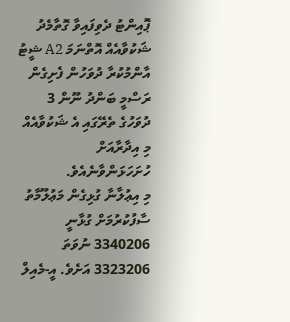ޕޮއިންޓު ދެވިފައިވާ ގޮތާމެދު ޝަކުވާއެއް އޮތްނަމަ A2 ޝީޓު އާންމުކުރާ ދުވަހުން ފެށިގެން ރަސްމީ ބަންދު ނޫން 3 ދުވަހުގެ ތެރޭގައި އެ ޝަކުވާއެއް މި އިދާރާއަށް ހުށަހަޅަންވާނެއެވެ.
މި އިޢުލާނާ ގުޅިގެން މަޢުލޫމާތު ސާފުކުރުމަށް ގުޅާނީ 3340206 ނުވަތަ 3323206 އަށެވެ. އީ-މެއިލް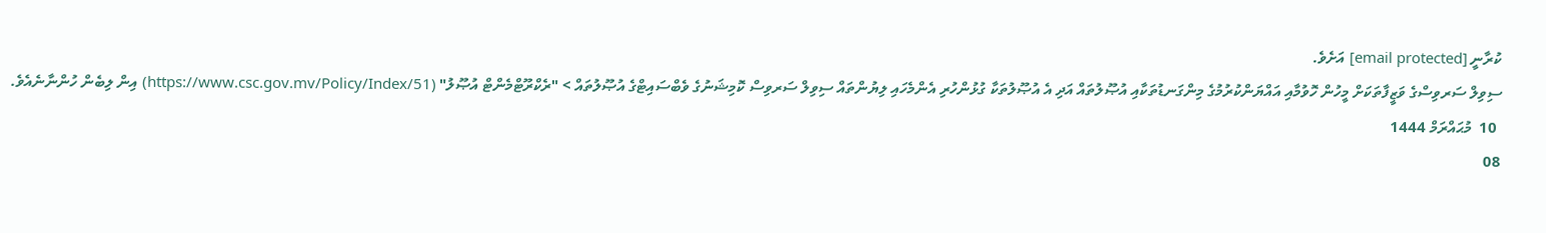ކުރާނީ [email protected] އަށެވެ.
ސިވިލް ސަރވިސްގެ ވަޒީފާތަކަށް މީހުން ހޮވުމާއި އައްޔަންކުރުމުގެ މިންގަނޑުތަކާއި އުޞޫލުތައް އަދި އެ އުޞޫލުތަކާ ގުޅުންހުރި އެންމެހައި ލިޔުންތައް ސިވިލް ސަރވިސް ކޮމިޝަނުގެ ވެބްސައިޓްގެ އުޞޫލުތައް > "ރެކްރޫޓްމެންޓް އުޞޫލު" (https://www.csc.gov.mv/Policy/Index/51) އިން ލިބެން ހުންނާނެއެވެ.
 10  މުޙައްރަމް 1444
08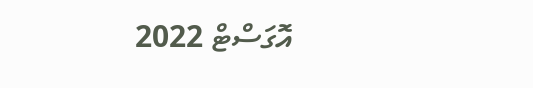އޮގަސްޓް 2022